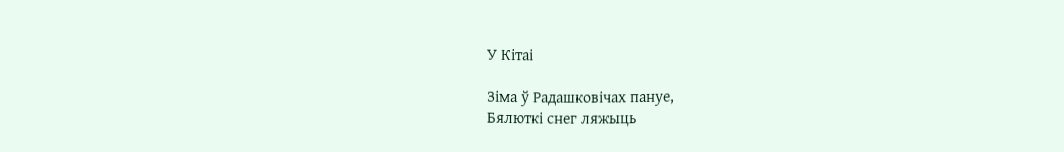У Кітаі

Зіма ў Радашковічах пануе,
Бялюткі снег ляжыць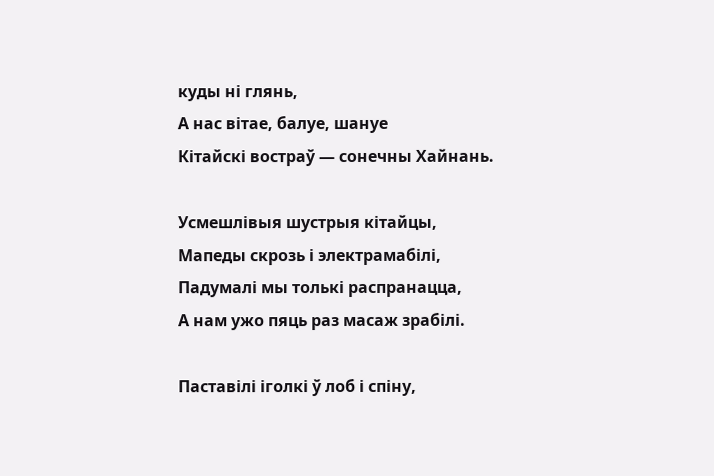куды ні глянь,
А нас вітае, балуе, шануе
Кітайскі востраў — сонечны Хайнань.

Усмешлівыя шустрыя кітайцы,
Мапеды скрозь і электрамабілі,
Падумалі мы толькі распранацца,
А нам ужо пяць раз масаж зрабілі.

Паставілі іголкі ў лоб і спіну,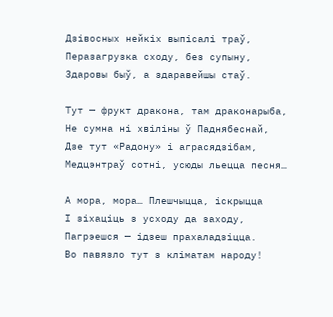Дзівосных нейкіх выпісалі траў,
Перазагрузка сходу, без супыну,
Здаровы быў, а здаравейшы стаў.

Тут — фрукт дракона, там драконарыба,
Не сумна ні хвіліны ў Паднябеснай,
Дзе тут «Радону» і аграсядзібам,
Медцэнтраў сотні, усюды льецца песня…

А мора, мора… Плешчыцца, іскрыцца
І зіхаціць з усходу да заходу,
Пагрэешся — ідзеш прахаладзіцца.
Во павязло тут з кліматам народу!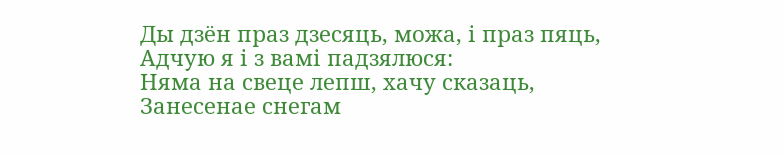Ды дзён праз дзесяць, можа, і праз пяць,
Адчую я і з вамі падзялюся:
Няма на свеце лепш, хачу сказаць,
Занесенае снегам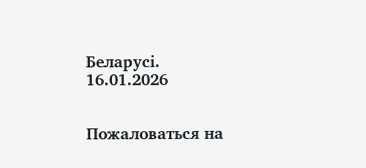Беларусі.
16.01.2026


Пожаловаться на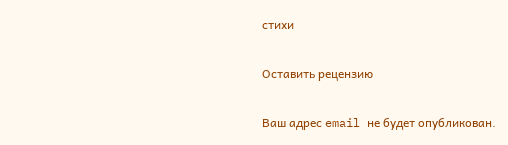стихи

Оставить рецензию

Ваш адрес email не будет опубликован.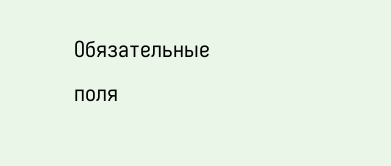Обязательные поля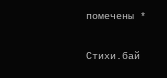помечены *

Стихи.бай